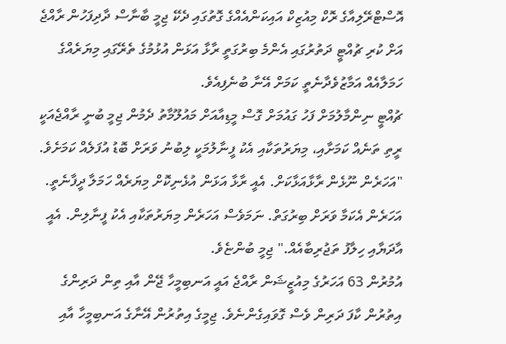އޮސްޓްރޭލިއާގެ ރޮކް މިއުޒިކް އައިކަންއެއްގެ ގޮތުގައި ދެކޭ ޖިމީ ބާނާސް ދާދިފަހުން ރާއްޖެ އަށް ކުރި ޗުއްޓީ ދަތުރުގައި އެންމެ ބިރުގަތީ ރާޅާ އަޅަން އުޅުމުގެ ތެރޭގައި މިޔަރެއްގެ ހަމަލާއެއް އަމާޒުވެދާނެތީ ކަމަށް އޭނާ ބުނެފިއެވެ.
ޗުއްޓީ ނިންމާލުމަށް ފަހު ގައުމަށް ގޮސް މީޑިއާއަށް މައުލޫމާތު ދެމުން ޖިމީ ބުނީ ރާއްޖެއަކީ ރީތި ތަނެއް ކަމަށާއި، މިޔަރުތަކާއި އެކު ފީނާލުމަކީ ލިބުނު ވަރަށް ބޮޑު އުފަލެއް ކަމަށެވެ.
"އަހަރެން ނޫޅެން ރާޅާއަޅާކަށް. އެއީ ރާޅާ އަޅަން އުޅެނިކޮށް މިޔަރެއް ހަމަލާ ދީފާނެތީ. އަހަރެން އެކަމާ ވަރަށް ބިރުގަތް. ނަމަވެސް އަހަރެން މިޔަރުތަކާއި އެކު ފީނާލިން. އެއީ އާދަޔާއި ހިލާފު ތަޖުރިބާއެއް." ޖިމީ ބުންޏެވެ.
އުމުރުން 63 އަހަރުގެ މިއުޒީޝަން ރާއްޖެ އައީ އަނބިމީހާ ޖޭން އާއި ތިން ދަރިންގެ އިތުރުން ކާފަ ދަރިން ވެސް ގޮވައިގެންނެވެ. ޖިމީގެ އިތުރުން އޭނާގެ އަނބިމީހާ އާއި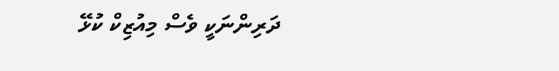ދަރިންނަކީ ވެސް މިއުޒިކް ކުޅޭ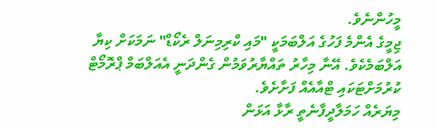މީހުންނެވެ.
ޖިމީގެ އެންމެ ފަހުގެ އަލްބަމަކީ "މައި ކްރިމިނަލް ރެކޯޑް" ނަމަކަށް ކިޔާ އަލްބަމެކެވެ. އޭނާ މިހާރު ތައްޔާރުވަމުން ގެންދަނީ އެއަލްބަމް ޕްރޮމޯޓް ކުރުމަށްޓަކައި ޓްއާއެއް ފަށާށެވެ.
މިޔަރެއް ހަމަލާދީފާނެތީ ރާޅާ އަޅަން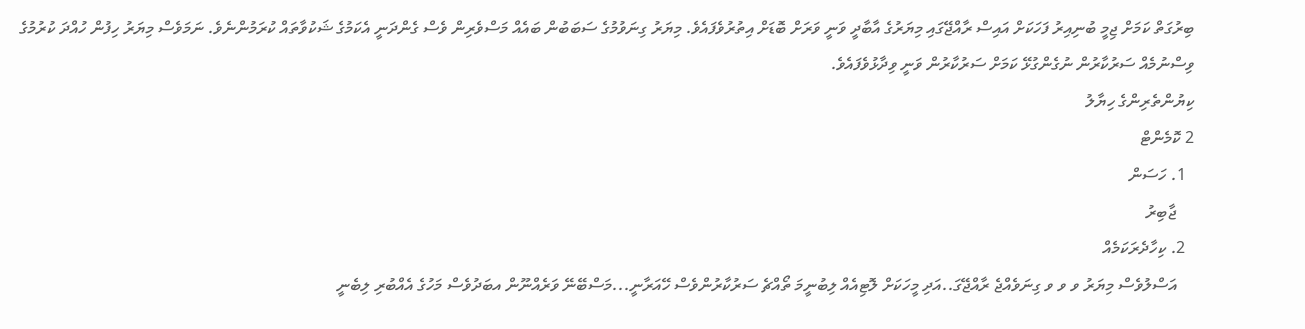ބިރުގަތް ކަމަށް ޖިމީ ބުނިއިރު ފަހަކަށް އައިސް ރާއްޖޭގައި މިޔަރުގެ އާބާދީ ވަނީ ވަރަށް ބޮޑަށް އިތުރުވެފައެވެ. މިޔަރު ގިނަވުމުގެ ސަބަބުން ބައެއް މަސްވެރިން ވެސް ގެންދަނީ އެކަމުގެ ޝަކުވާތައް ކުރަމުންނެވެ. ނަމަވެސް މިޔަރު ހިފުން ހުއްދަ ކުރުމުގެ ވިސްނުމެއް ސަރުކާރުން ނުގެންގުޅޭ ކަމަށް ސަރުކާރުން ވަނީ ވިދާޅުވެފައެވެ.
ކިޔުންތެރިންގެ ހިޔާލު
2 ކޮމެންޓް
  1. ހަސަން
    ޖާބިރު
  2. ކިހާދެރަކަމެއް
    އަސްލުވެސް މިޔަރު ވ ވ ވ ގިނަވެއްޖެ ރާއްޖޭގަ..އަދި މީހަކަށް ލޮޓިއެއް ލިބުނީމަ ތޯއްޗެ ސަރުކާރުންވެސް ހޭއަރާނީ...މަސްބޭނޭ ވަރެއްނޫން އބަދުވެސް މަހުގެ އެއްބުރި ލިބެނީ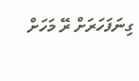ގިނަފަހަރަށް ރޭ މަހަށް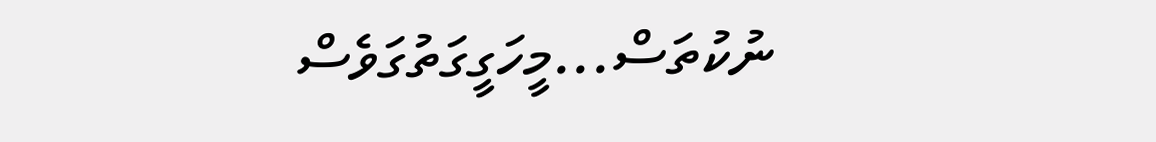ނުކުތަސް...މީހަގީގަތުގަވެސް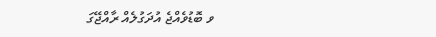ވ ބޮޑުވެއްޖެ އުދަގުލެއް ރާއްޖޭގަ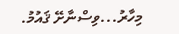މިހާރު...ވިސްނާށޭ ޤައުމު.